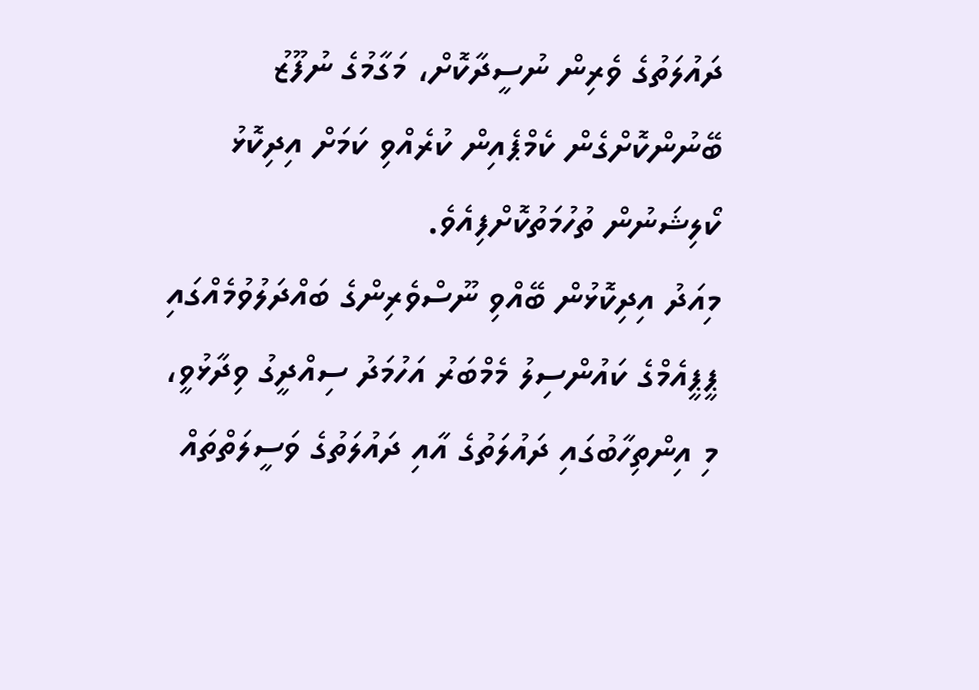ދައުލަތުގެ ވެރިން ނުސީދާކޮށް، މަގާމުގެ ނުފޫޒު ބޭނުންކޮށްގެން ކެމްޕެއިން ކުރެއްވި ކަމަށް އިދިކޮޅު ކޯލިޝަނުން ތުހުމަތުކޮށްފިއެވެ.
މިއަދު އިދިކޮޅުން ބޭއްވި ނޫސްވެރިންގެ ބައްދަލުވުމެއްގައި ޕީޕީއެމްގެ ކައުންސިލު މެމްބަރު އަހުމަދު ސިއްދީގު ވިދާޅުވީ، މި އިންތިހާބުގައި ދައުލަތުގެ އާއި ދައުލަތުގެ ވަސީލަތްތައް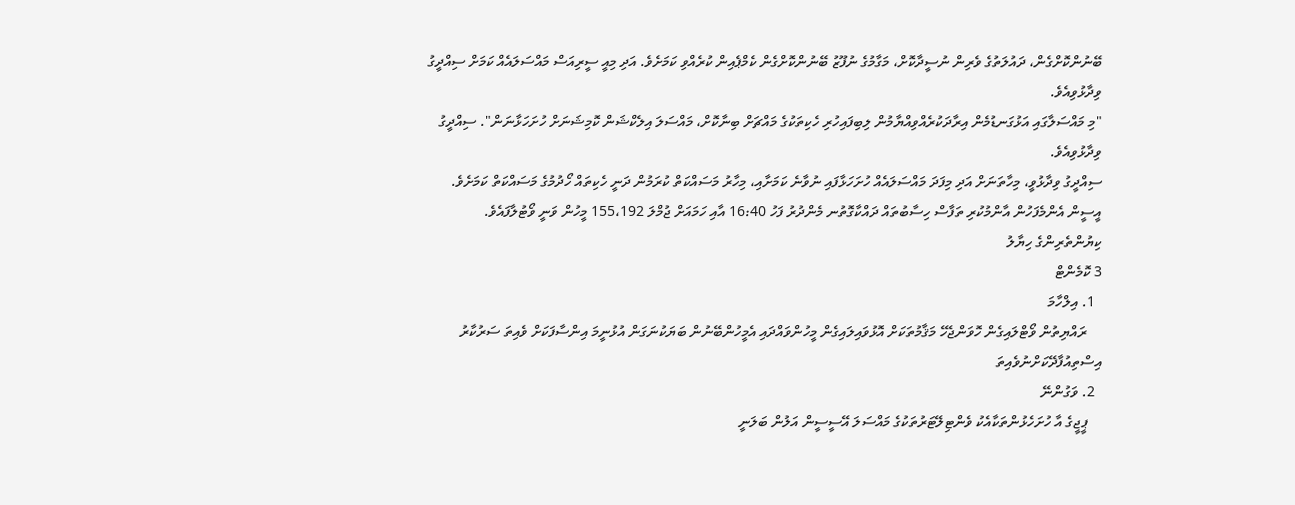ބޭނުންކޮށްގެން، ދައުލަތުގެ ވެރިން ނުސީދާކޮށް، މަގާމުގެ ނުފޫޒު ބޭނުންކޮށްގެން ކެމްޕެއިން ކުރެއްވި ކަމަށެވެ. އަދި މިއީ ސީރިއަސް މައްސަލައެއް ކަމަށް ސިއްދީގު ވިދާޅުވިއެވެ.
"މި މައްސަލާގައި އަޅުގަނޑުމެން އިރާދަކުރެއްވިއްޔާމުން ލިބިފައިހުރި ހެކިތަކުގެ މައްޗަށް ބިނާކޮށް، މައްސަލަ އިލެކްޝަން ކޮމިޝަނަށް ހުށަހަޅާނަން". ސިއްދީގު ވިދާޅުވިއެވެ.
ސިއްދީގު ވިދާޅުވީ، މިހާތަނަށް އަދި މިފަދަ މައްސަލައެއް ހުށަހަޅާފައި ނުވާނެ ކަމަށާއި، މިހާރު މަސައްކަތް ކުރަމުން ދަނީ ހެކިތައް ހޯދުމުގެ މަސައްކަތް ކަމަށެވެ.
އީސީން އެންމެފަހުން އާންމުކުރި ތަފާސް ހިސާބުތައް ދައްކާގޮތުނ މެންދުރު ފަހު 16:40 އާއި ހަމައަށް ޖުމްލަ 155،192 މީހުން ވަނީ ވޯޓުލާފައެވެ.
ކިޔުންތެރިންގެ ހިޔާލު
3 ކޮމެންޓް
  1. އިލްހާމަ
    ރައްޔިތުން ވޯޓްލައިގެން ހޮވަންޖެހޭ މަޤާމުތަކަށް އޮޅުވައިލައިގެން މީހުންވައްދައި އެމީހުންބޭނުން ބަޔަކުނަގަން އުޅުނީމަ އިންސާފަކަށް ވެއިތަ ސަރުކާރު އިސްތިއުފާދޭކަށްނުވެއިތަ
  2. ވަގުންނޭ
    ޕީޖީގެ އާ ހުށަހެޅުންތަކާއެކު ވެންޓިލޭޓަރުތަކުގެ މައްސަލަ އޭސީސީން އަލުން ބަލަނީ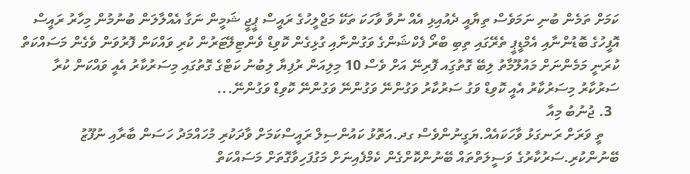ކަމަށް ތަމެން ބުނި ނަމަވެސް ތިޔާއީ ދެއުއިޅި އެއް ނުވާ ވާހަކަ ތަކޭ މަޖްލީހުގެ ރައީސް ޕީޖީ ޝަމީން ނަގާ އެއްލާލަން ބުނުމުން މިހާރު ރައީސް އޮފީހުގެ ބޮޑުންނާއި އެމްޑީޕީ ތެރޭގައި ތިބި ބްރޯ ފެކްޝަންގެ ވަގުންނާއި ގުޅިގެން ކޮވިޑް ވެންޓިލޭޓަރުން ކުރި ވައްކަން ފޮރުވަން ވެގެން މަސައްކަތް ކުރަނީ މަމެންނަށް މައުލޫމާތު ލިބޭ ގޮތުގަިއ ފޮރިނޭ އަށް ވެސް 10 މިލިއަން ރުފިޔާ ލިބުނު ކަޓްގެ ގޮތުގައި މިސަރުކާރު އެއީ ވައްކަން ކުރާ ސަރުކާރު މިސަރުކާރު އެއީ ކޮވިޑް ވަގު ސަރުކާރު ވަގުންނޭ ވަގުންނޭ ވަގުންނޭ ކޮވިޑް ވަގުންނޭ...
  3. ޖުނުބު މިއާ
    ތީ ވަރަށް ރަނގަޅު ވާހަކައެއް.ޔަގީނުންވެސް ގދ.އަތޮޅު ކައުންސިލް ރައީސްކަމަށް ވާދަކުރި މުހައްމަދު ހަސަން ބާރާއި ނުފޫޒު ބޭނުންކުރި.ސަރުކާރުގެ ވަސީލަތްތައް ބޭނުންކޮށްގެން ކެމްފެއިނަށް މަގުފަހިވާގޮތަށް މަސައްކަތް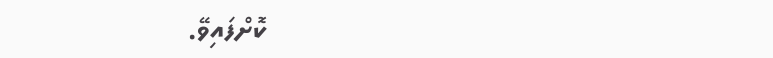ކޮށްފައިވޭ.